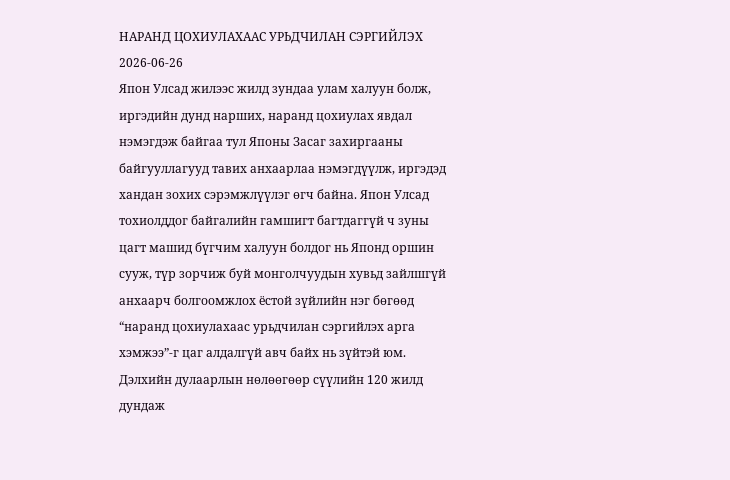НАРАНД ЦОХИУЛАХААС УРЬДЧИЛАН СЭРГИЙЛЭХ
2026-06-26
Япон Улсад жилээс жилд зундаа улам халуун болж, иргэдийн дунд нарших, наранд цохиулах явдал нэмэгдэж байгаа тул Японы Засаг захиргааны байгууллагууд тавих анхаарлаа нэмэгдүүлж, иргэдэд хандан зохих сэрэмжлүүлэг өгч байна. Япон Улсад тохиолддог байгалийн гамшигт багтдаггүй ч зуны цагт машид бүгчим халуун болдог нь Японд оршин сууж, түр зорчиж буй монголчуудын хувьд зайлшгүй анхаарч болгоомжлох ёстой зүйлийн нэг бөгөөд “наранд цохиулахаас урьдчилан сэргийлэх арга хэмжээ”-г цаг алдалгүй авч байх нь зүйтэй юм.
Дэлхийн дулаарлын нөлөөгөөр сүүлийн 120 жилд дундаж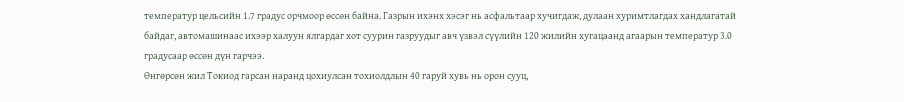температур цельсийн 1.7 градус орчмоор өссөн байна. Газрын ихэнх хэсэг нь асфальтаар хучигдаж, дулаан хуримтлагдах хандлагатай байдаг, автомашинаас ихээр халуун ялгардаг хот суурин газруудыг авч үзвэл сүүлийн 120 жилийн хугацаанд агаарын температур 3.0 градусаар өссөн дүн гарчээ.
Өнгөрсөн жил Токиод гарсан наранд цохиулсан тохиолдлын 40 гаруй хувь нь орон сууц,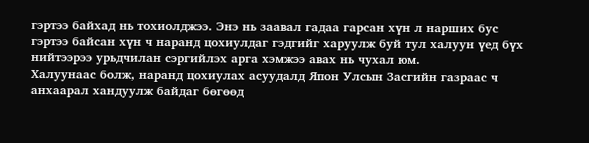гэртээ байхад нь тохиолджээ. Энэ нь заавал гадаа гарсан хүн л нарших бус гэртээ байсан хүн ч наранд цохиулдаг гэдгийг харуулж буй тул халуун үед бүх нийтээрээ урьдчилан сэргийлэх арга хэмжээ авах нь чухал юм.
Халуунаас болж, наранд цохиулах асуудалд Япон Улсын Засгийн газраас ч анхаарал хандуулж байдаг бөгөөд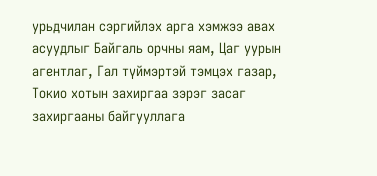урьдчилан сэргийлэх арга хэмжээ авах асуудлыг Байгаль орчны яам, Цаг уурын агентлаг, Гал түймэртэй тэмцэх газар, Токио хотын захиргаа зэрэг засаг захиргааны байгууллага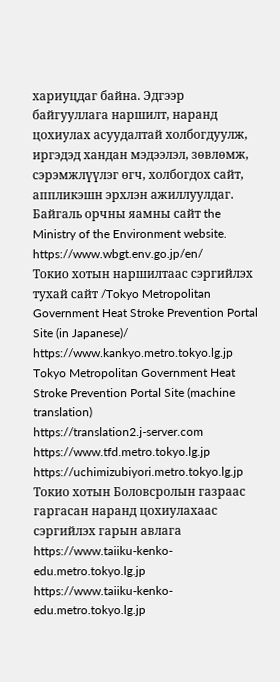хариуцдаг байна. Эдгээр байгууллага наршилт, наранд цохиулах асуудалтай холбогдуулж, иргэдэд хандан мэдээлэл, зөвлөмж, сэрэмжлүүлэг өгч, холбогдох сайт, аппликэшн эрхлэн ажиллуулдаг.
Байгаль орчны яамны сайт the Ministry of the Environment website.
https://www.wbgt.env.go.jp/en/
Токио хотын наршилтаас сэргийлэх тухай сайт /Tokyo Metropolitan Government Heat Stroke Prevention Portal Site (in Japanese)/
https://www.kankyo.metro.tokyo.lg.jp
Tokyo Metropolitan Government Heat Stroke Prevention Portal Site (machine translation)
https://translation2.j-server.com
https://www.tfd.metro.tokyo.lg.jp
https://uchimizubiyori.metro.tokyo.lg.jp
Токио хотын Боловсролын газраас гаргасан наранд цохиулахаас сэргийлэх гарын авлага
https://www.taiiku-kenko-edu.metro.tokyo.lg.jp
https://www.taiiku-kenko-edu.metro.tokyo.lg.jp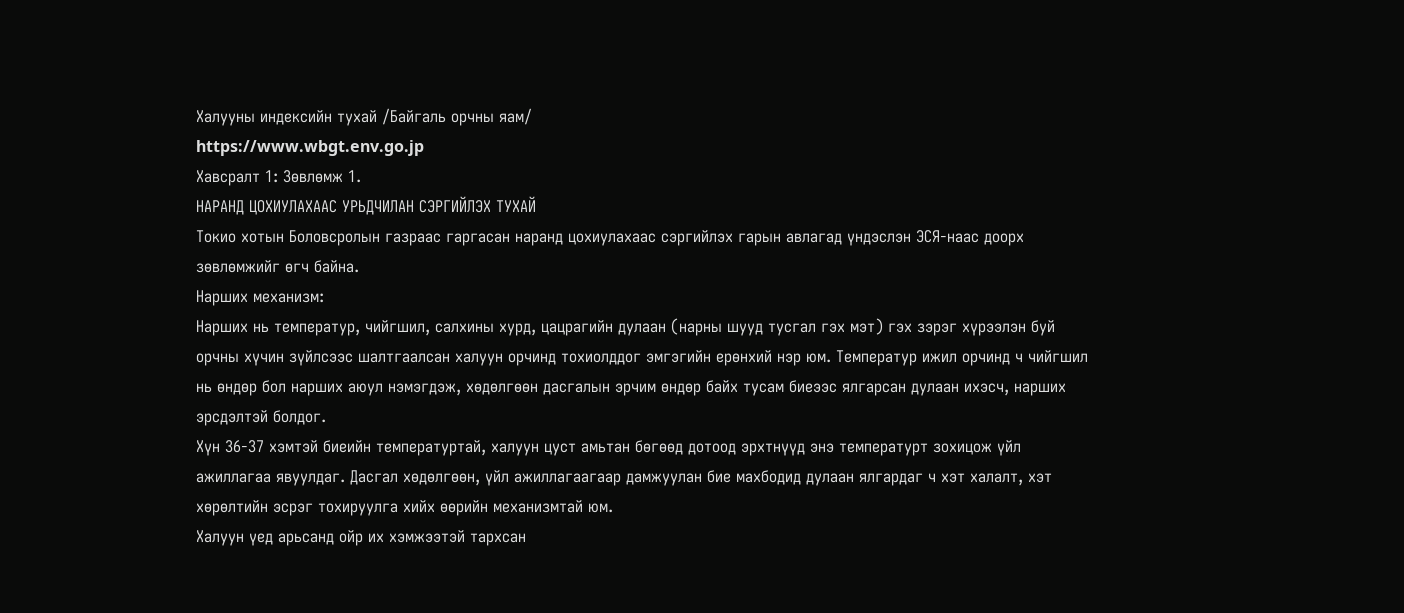Халууны индексийн тухай /Байгаль орчны яам/
https://www.wbgt.env.go.jp
Хавсралт 1: Зөвлөмж 1.
НАРАНД ЦОХИУЛАХААС УРЬДЧИЛАН СЭРГИЙЛЭХ ТУХАЙ
Токио хотын Боловсролын газраас гаргасан наранд цохиулахаас сэргийлэх гарын авлагад үндэслэн ЭСЯ-наас доорх зөвлөмжийг өгч байна.
Нарших механизм:
Нарших нь температур, чийгшил, салхины хурд, цацрагийн дулаан (нарны шууд тусгал гэх мэт) гэх зэрэг хүрээлэн буй орчны хүчин зүйлсээс шалтгаалсан халуун орчинд тохиолддог эмгэгийн ерөнхий нэр юм. Температур ижил орчинд ч чийгшил нь өндөр бол нарших аюул нэмэгдэж, хөдөлгөөн дасгалын эрчим өндөр байх тусам биеээс ялгарсан дулаан ихэсч, нарших эрсдэлтэй болдог.
Хүн 36-37 хэмтэй биеийн температуртай, халуун цуст амьтан бөгөөд дотоод эрхтнүүд энэ температурт зохицож үйл ажиллагаа явуулдаг. Дасгал хөдөлгөөн, үйл ажиллагаагаар дамжуулан бие махбодид дулаан ялгардаг ч хэт халалт, хэт хөрөлтийн эсрэг тохируулга хийх өөрийн механизмтай юм.
Халуун үед арьсанд ойр их хэмжээтэй тархсан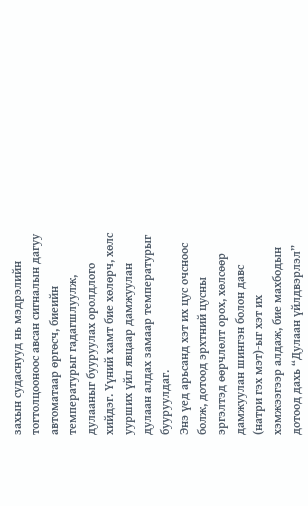захын судаснууд нь мэдрэлийн тогтолцооноос авсан сигналын дагуу автоматаар өргөсч, биеийн температурыг гадагшлуулж, дулааныг бууруулах оролдлого хийдэг. Үүний хамт бие хөлөрч, хөлс уурших үйл явцаар дамжуулан дулаан алдах замаар температурыг бууруулдаг.
Энэ үед арьсанд хэт их цус очсноос болж, дотоод эрхтний цусны эргэлтэд өөрчлөлт орох, хөлсөөр дамжуулан шингэн болон давс (натри гэх мэт)-ыг хэт их хэмжээгээр алдаж, бие махбодын дотоод дахь “Дулаан үйлдвэрлэл”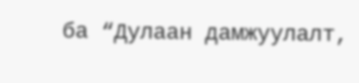ба “Дулаан дамжуулалт,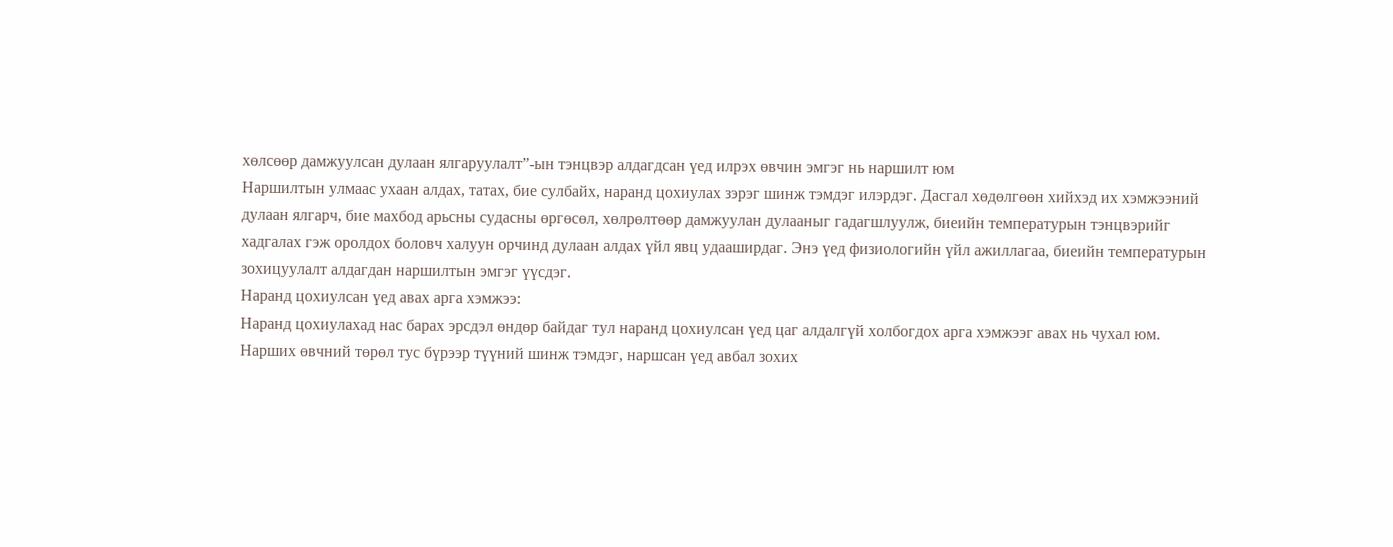хөлсөөр дамжуулсан дулаан ялгаруулалт”-ын тэнцвэр алдагдсан үед илрэх өвчин эмгэг нь наршилт юм
Наршилтын улмаас ухаан алдах, татах, бие сулбайх, наранд цохиулах зэрэг шинж тэмдэг илэрдэг. Дасгал хөдөлгөөн хийхэд их хэмжээний дулаан ялгарч, бие махбод арьсны судасны өргөсөл, хөлрөлтөөр дамжуулан дулааныг гадагшлуулж, биеийн температурын тэнцвэрийг хадгалах гэж оролдох боловч халуун орчинд дулаан алдах үйл явц удааширдаг. Энэ үед физиологийн үйл ажиллагаа, биеийн температурын зохицуулалт алдагдан наршилтын эмгэг үүсдэг.
Наранд цохиулсан үед авах арга хэмжээ:
Наранд цохиулахад нас барах эрсдэл өндөр байдаг тул наранд цохиулсан үед цаг алдалгүй холбогдох арга хэмжээг авах нь чухал юм. Нарших өвчний төрөл тус бүрээр түүний шинж тэмдэг, наршсан үед авбал зохих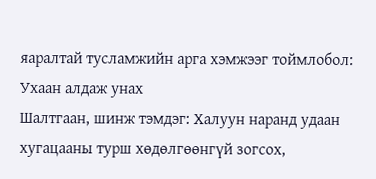яаралтай тусламжийн арга хэмжээг тоймлобол:
Ухаан алдаж унах
Шалтгаан, шинж тэмдэг: Халуун наранд удаан хугацааны турш хөдөлгөөнгүй зогсох,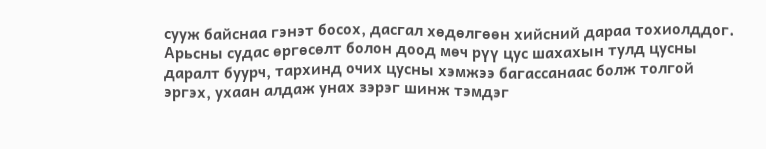сууж байснаа гэнэт босох, дасгал хөдөлгөөн хийсний дараа тохиолддог. Арьсны судас өргөсөлт болон доод мөч рүү цус шахахын тулд цусны даралт буурч, тархинд очих цусны хэмжээ багассанаас болж толгой эргэх, ухаан алдаж унах зэрэг шинж тэмдэг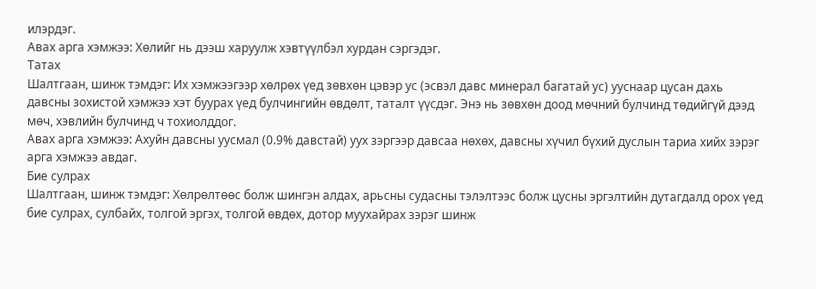илэрдэг.
Авах арга хэмжээ: Хөлийг нь дээш харуулж хэвтүүлбэл хурдан сэргэдэг.
Татах
Шалтгаан, шинж тэмдэг: Их хэмжээгээр хөлрөх үед зөвхөн цэвэр ус (эсвэл давс минерал багатай ус) ууснаар цусан дахь давсны зохистой хэмжээ хэт буурах үед булчингийн өвдөлт, таталт үүсдэг. Энэ нь зөвхөн доод мөчний булчинд төдийгүй дээд мөч, хэвлийн булчинд ч тохиолддог.
Авах арга хэмжээ: Ахуйн давсны уусмал (0.9% давстай) уух зэргээр давсаа нөхөх, давсны хүчил бүхий дуслын тариа хийх зэрэг арга хэмжээ авдаг.
Бие сулрах
Шалтгаан, шинж тэмдэг: Хөлрөлтөөс болж шингэн алдах, арьсны судасны тэлэлтээс болж цусны эргэлтийн дутагдалд орох үед бие сулрах, сулбайх, толгой эргэх, толгой өвдөх, дотор муухайрах зэрэг шинж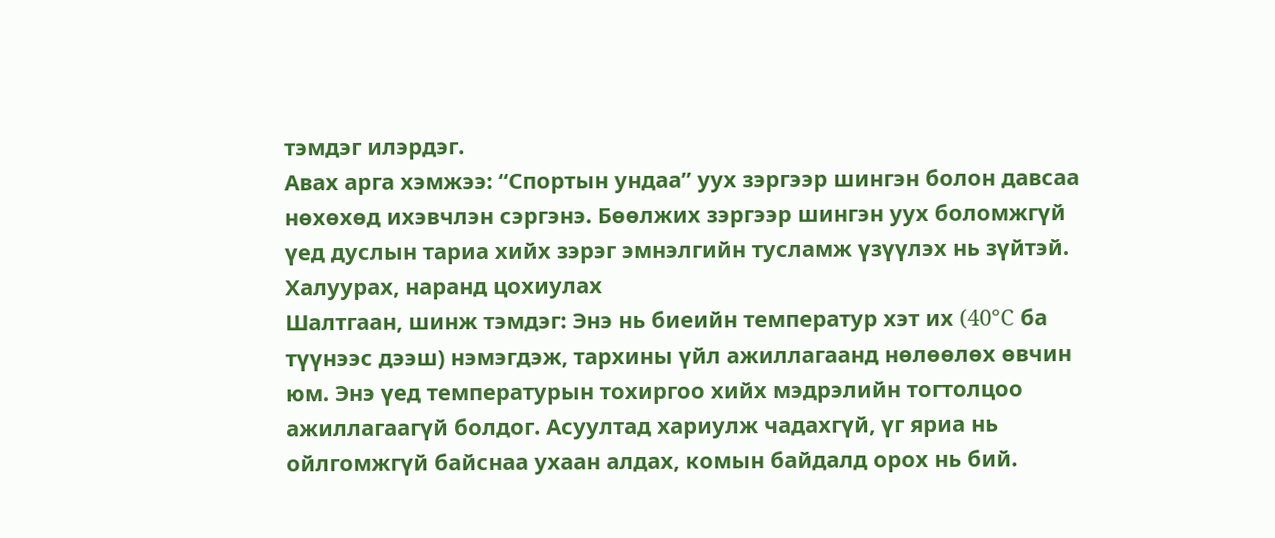тэмдэг илэрдэг.
Авах арга хэмжээ: “Спортын ундаа” уух зэргээр шингэн болон давсаа нөхөхөд ихэвчлэн сэргэнэ. Бөөлжих зэргээр шингэн уух боломжгүй үед дуслын тариа хийх зэрэг эмнэлгийн тусламж үзүүлэх нь зүйтэй.
Халуурах, наранд цохиулах
Шалтгаан, шинж тэмдэг: Энэ нь биеийн температур хэт их (40°C ба түүнээс дээш) нэмэгдэж, тархины үйл ажиллагаанд нөлөөлөх өвчин юм. Энэ үед температурын тохиргоо хийх мэдрэлийн тогтолцоо ажиллагаагүй болдог. Асуултад хариулж чадахгүй, үг яриа нь ойлгомжгүй байснаа ухаан алдах, комын байдалд орох нь бий.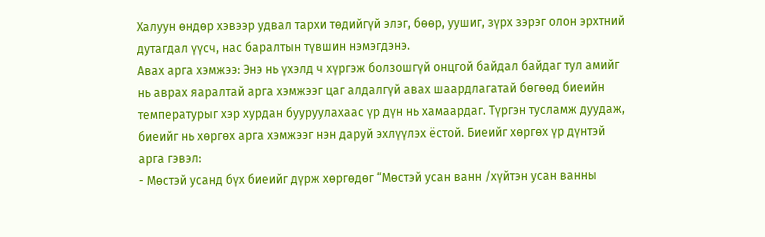Халуун өндөр хэвээр удвал тархи төдийгүй элэг, бөөр, уушиг, зүрх зэрэг олон эрхтний дутагдал үүсч, нас баралтын түвшин нэмэгдэнэ.
Авах арга хэмжээ: Энэ нь үхэлд ч хүргэж болзошгүй онцгой байдал байдаг тул амийг нь аврах яаралтай арга хэмжээг цаг алдалгүй авах шаардлагатай бөгөөд биеийн температурыг хэр хурдан бууруулахаас үр дүн нь хамаардаг. Түргэн тусламж дуудаж, биеийг нь хөргөх арга хэмжээг нэн даруй эхлүүлэх ёстой. Биеийг хөргөх үр дүнтэй арга гэвэл:
- Мөстэй усанд бүх биеийг дүрж хөргөдөг “Мөстэй усан ванн /хүйтэн усан ванны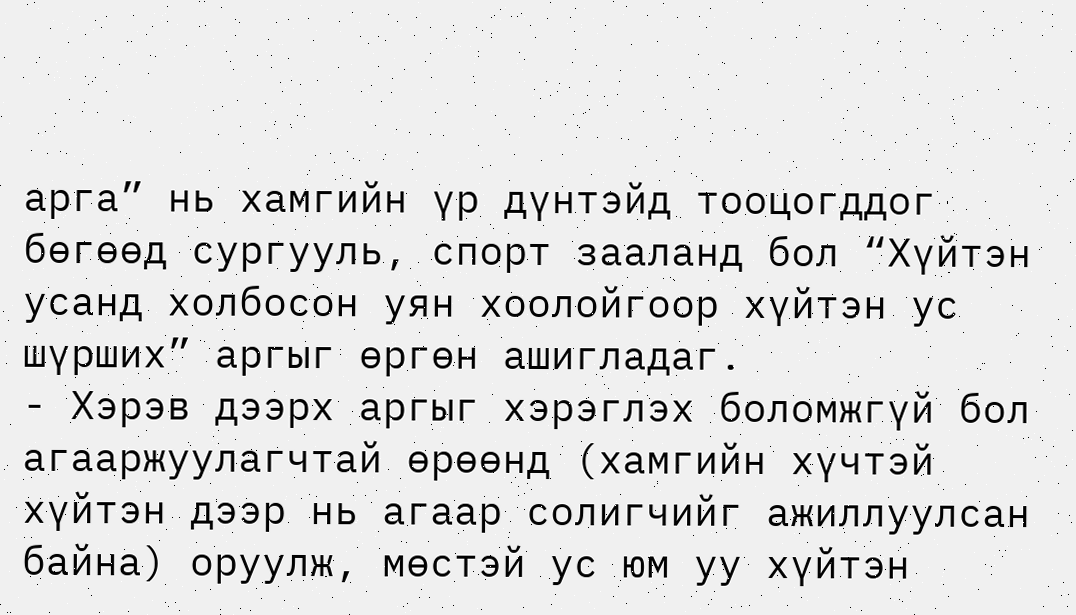арга” нь хамгийн үр дүнтэйд тооцогддог бөгөөд сургууль, спорт зааланд бол “Хүйтэн усанд холбосон уян хоолойгоор хүйтэн ус шүрших” аргыг өргөн ашигладаг.
- Хэрэв дээрх аргыг хэрэглэх боломжгүй бол агааржуулагчтай өрөөнд (хамгийн хүчтэй хүйтэн дээр нь агаар солигчийг ажиллуулсан байна) оруулж, мөстэй ус юм уу хүйтэн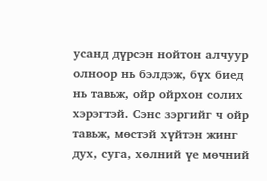усанд дүрсэн нойтон алчуур олноор нь бэлдэж, бүх биед нь тавьж, ойр ойрхон солих хэрэгтэй. Сэнс зэргийг ч ойр тавьж, мөстэй хүйтэн жинг дух, суга, хөлний үе мөчний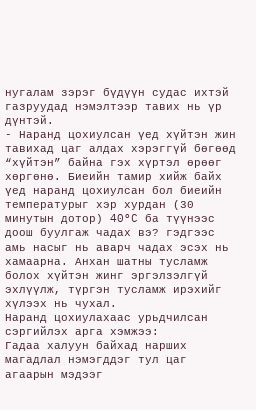нугалам зэрэг бүдүүн судас ихтэй газруудад нэмэлтээр тавих нь үр дүнтэй.
- Наранд цохиулсан үед хүйтэн жин тавихад цаг алдах хэрэггүй бөгөөд “хүйтэн” байна гэх хүртэл өрөөг хөргөнө. Биеийн тамир хийж байх үед наранд цохиулсан бол биеийн температурыг хэр хурдан (30 минутын дотор) 40°C ба түүнээс доош буулгаж чадах вэ? гэдгээс амь насыг нь аварч чадах эсэх нь хамаарна. Анхан шатны тусламж болох хүйтэн жинг эргэлзэлгүй эхлүүлж, түргэн тусламж ирэхийг хүлээх нь чухал.
Наранд цохиулахаас урьдчилсан сэргийлэх арга хэмжээ:
Гадаа халуун байхад нарших магадлал нэмэгддэг тул цаг агаарын мэдээг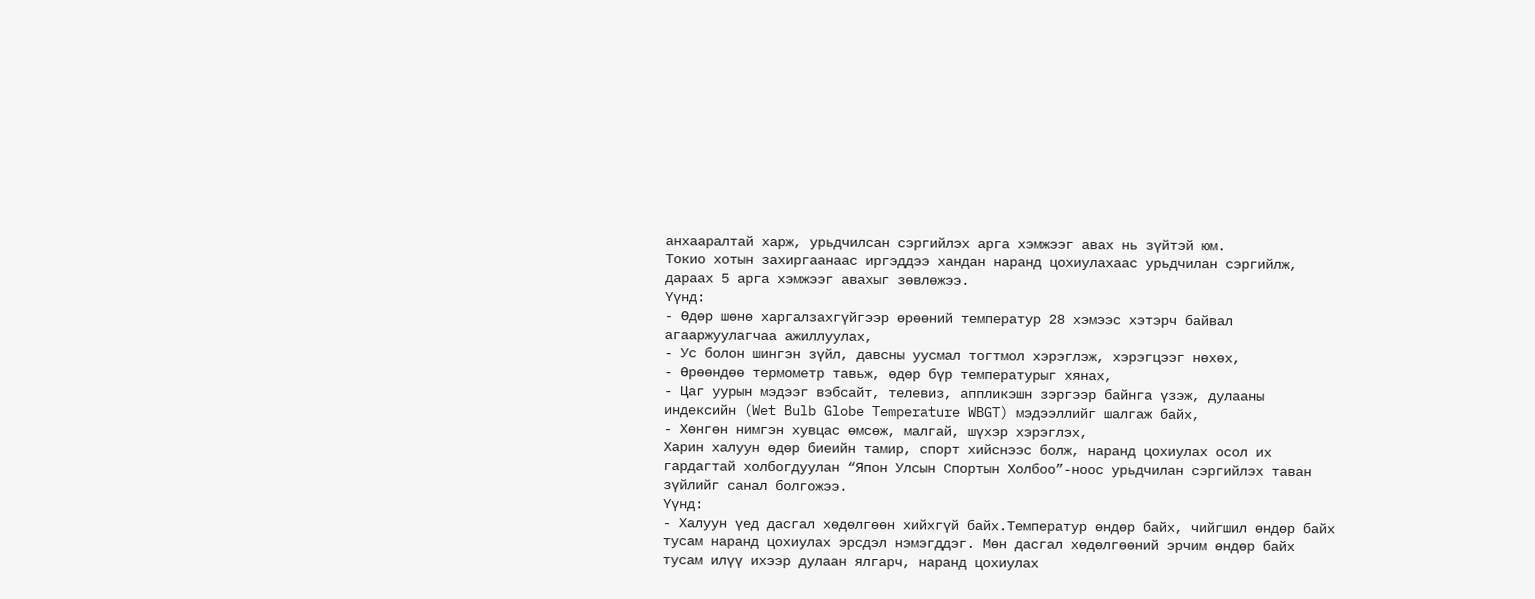анхааралтай харж, урьдчилсан сэргийлэх арга хэмжээг авах нь зүйтэй юм.
Токио хотын захиргаанаас иргэддээ хандан наранд цохиулахаас урьдчилан сэргийлж, дараах 5 арга хэмжээг авахыг зөвлөжээ.
Үүнд:
- Өдөр шөнө харгалзахгүйгээр өрөөний температур 28 хэмээс хэтэрч байвал агааржуулагчаа ажиллуулах,
- Ус болон шингэн зүйл, давсны уусмал тогтмол хэрэглэж, хэрэгцээг нөхөх,
- Өрөөндөө термометр тавьж, өдөр бүр температурыг хянах,
- Цаг уурын мэдээг вэбсайт, телевиз, аппликэшн зэргээр байнга үзэж, дулааны индексийн (Wet Bulb Globe Temperature WBGT) мэдээллийг шалгаж байх,
- Хөнгөн нимгэн хувцас өмсөж, малгай, шүхэр хэрэглэх,
Харин халуун өдөр биеийн тамир, спорт хийснээс болж, наранд цохиулах осол их гардагтай холбогдуулан “Япон Улсын Спортын Холбоо”-ноос урьдчилан сэргийлэх таван зүйлийг санал болгожээ.
Үүнд:
- Халуун үед дасгал хөдөлгөөн хийхгүй байх.Температур өндөр байх, чийгшил өндөр байх тусам наранд цохиулах эрсдэл нэмэгддэг. Мөн дасгал хөдөлгөөний эрчим өндөр байх тусам илүү ихээр дулаан ялгарч, наранд цохиулах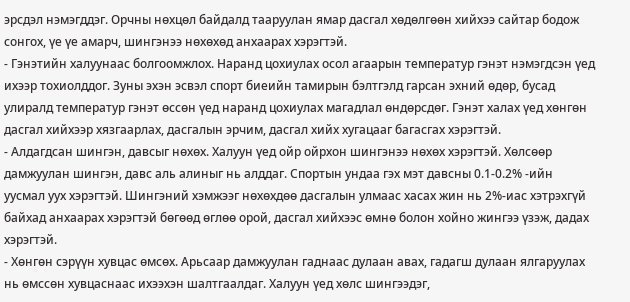эрсдэл нэмэгддэг. Орчны нөхцөл байдалд тааруулан ямар дасгал хөдөлгөөн хийхээ сайтар бодож сонгох, үе үе амарч, шингэнээ нөхөхөд анхаарах хэрэгтэй.
- Гэнэтийн халуунаас болгоомжлох. Наранд цохиулах осол агаарын температур гэнэт нэмэгдсэн үед ихээр тохиолддог. Зуны эхэн эсвэл спорт биеийн тамирын бэлтгэлд гарсан эхний өдөр, бусад улиралд температур гэнэт өссөн үед наранд цохиулах магадлал өндөрсдөг. Гэнэт халах үед хөнгөн дасгал хийхээр хязгаарлах, дасгалын эрчим, дасгал хийх хугацааг багасгах хэрэгтэй.
- Алдагдсан шингэн, давсыг нөхөх. Халуун үед ойр ойрхон шингэнээ нөхөх хэрэгтэй. Хөлсөөр дамжуулан шингэн, давс аль алиныг нь алддаг. Спортын ундаа гэх мэт давсны 0.1-0.2% -ийн уусмал уух хэрэгтэй. Шингэний хэмжээг нөхөхдөө дасгалын улмаас хасах жин нь 2%-иас хэтрэхгүй байхад анхаарах хэрэгтэй бөгөөд өглөө орой, дасгал хийхээс өмнө болон хойно жингээ үзэж, дадах хэрэгтэй.
- Хөнгөн сэрүүн хувцас өмсөх. Арьсаар дамжуулан гаднаас дулаан авах, гадагш дулаан ялгаруулах нь өмссөн хувцаснаас ихээхэн шалтгаалдаг. Халуун үед хөлс шингээдэг,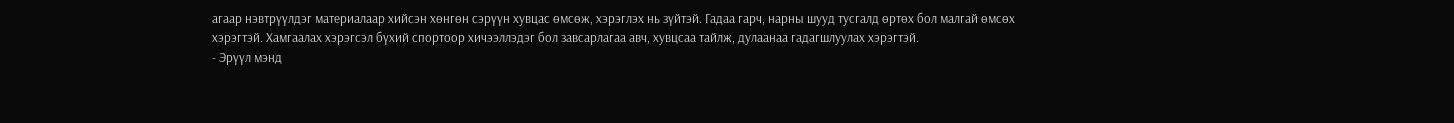агаар нэвтрүүлдэг материалаар хийсэн хөнгөн сэрүүн хувцас өмсөж, хэрэглэх нь зүйтэй. Гадаа гарч, нарны шууд тусгалд өртөх бол малгай өмсөх хэрэгтэй. Хамгаалах хэрэгсэл бүхий спортоор хичээллэдэг бол завсарлагаа авч, хувцсаа тайлж, дулаанаа гадагшлуулах хэрэгтэй.
- Эрүүл мэнд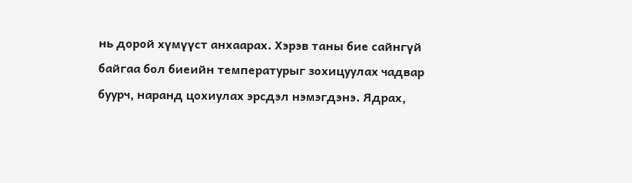нь дорой хүмүүст анхаарах. Хэрэв таны бие сайнгүй байгаа бол биеийн температурыг зохицуулах чадвар буурч, наранд цохиулах эрсдэл нэмэгдэнэ. Ядрах,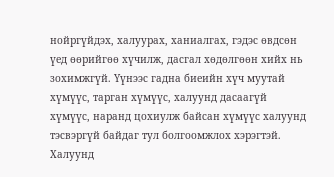нойргүйдэх, халуурах, ханиалгах, гэдэс өвдсөн үед өөрийгөө хүчилж, дасгал хөдөлгөөн хийх нь зохимжгүй. Үүнээс гадна биеийн хүч муутай хүмүүс, тарган хүмүүс, халуунд дасаагүй хүмүүс, наранд цохиулж байсан хүмүүс халуунд тэсвэргүй байдаг тул болгоомжлох хэрэгтэй. Халуунд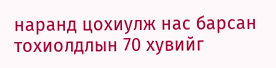наранд цохиулж нас барсан тохиолдлын 70 хувийг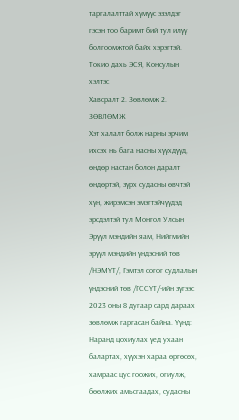таргалалттай хүмүүс эзэлдэг гэсэн тоо баримт бий тул илүү болгоомжтой байх хэрэгтэй.
Токио дахь ЭСЯ, Консулын хэлтэс
Хавсралт 2. Зөвлөмж 2.
ЗӨВЛӨМЖ
Хэт халалт болж нарны эрчим ихсэх нь бага насны хүүхдүүд, өндөр настан болон даралт өндөртэй, зүрх судасны өвчтэй хүн, жирэмсэн эмэгтэйчүүдэд эрсдэлтэй тул Монгол Улсын Эрүүл мэндийн яам, Нийгмийн эрүүл мэндийн үндэсний төв /НЭМҮТ/, Гэмтэл согог судлалын үндэсний төв /ГССҮТ/-ийн зүгээс 2023 оны 8 дугаар сард дараах зөвлөмж гаргасан байна. Үүнд:
Наранд цохиулах үед ухаан балартах, хүүхэн хараа өргөсөх, хамраас цус гоожих, огиулж, бөөлжих амьсгаадах, судасны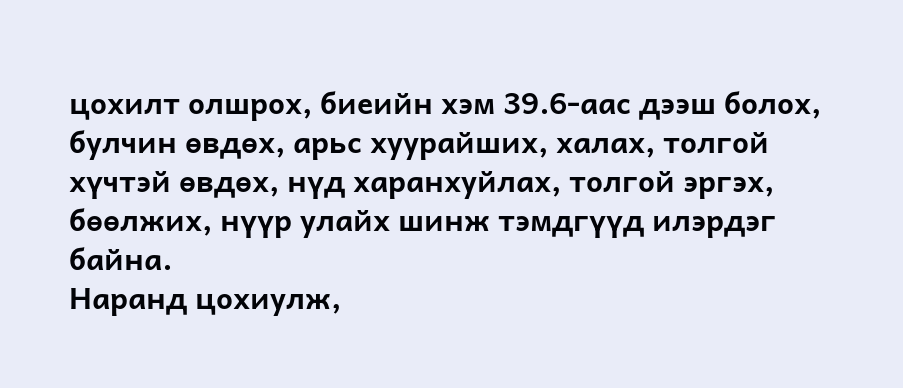цохилт олшрох, биеийн хэм 39.6-аас дээш болох, булчин өвдөх, арьс хуурайших, халах, толгой хүчтэй өвдөх, нүд харанхуйлах, толгой эргэх, бөөлжих, нүүр улайх шинж тэмдгүүд илэрдэг байна.
Наранд цохиулж,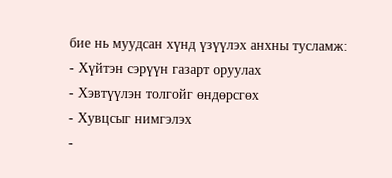бие нь муудсан хүнд үзүүлэх анхны тусламж:
- Хүйтэн сэрүүн газарт оруулах
- Хэвтүүлэн толгойг өндөрсгөх
- Хувцсыг нимгэлэх
-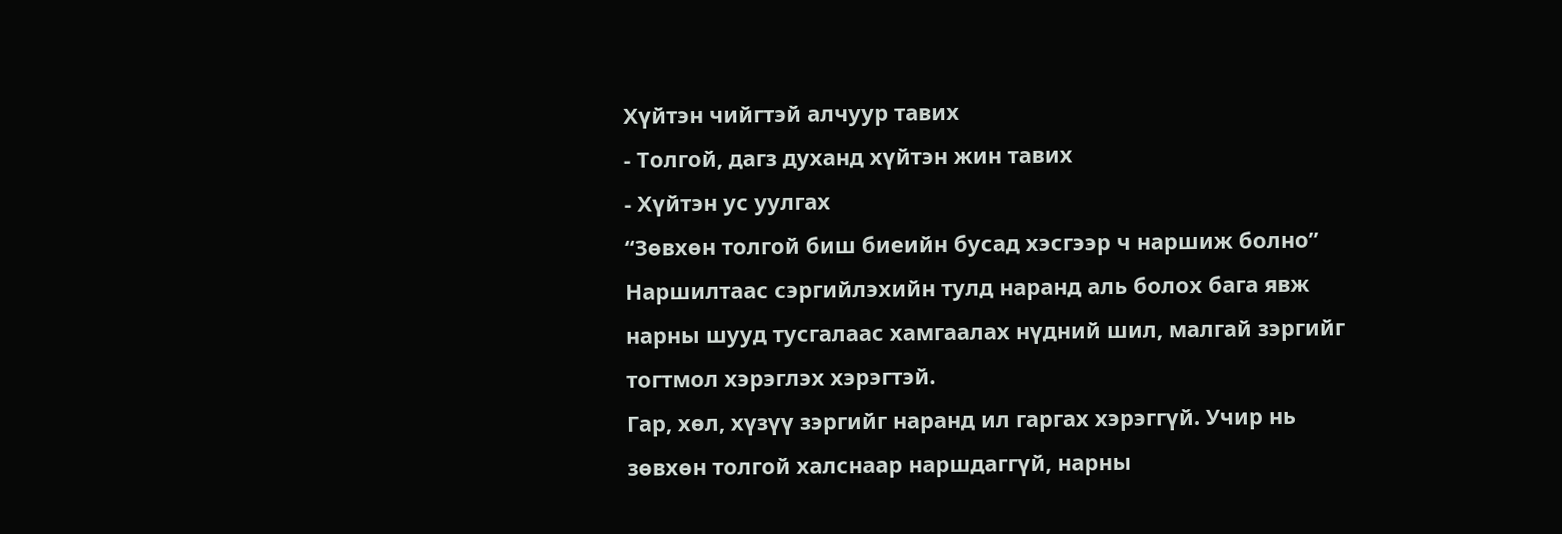Хүйтэн чийгтэй алчуур тавих
- Толгой, дагз духанд хүйтэн жин тавих
- Хүйтэн ус уулгах
“Зөвхөн толгой биш биеийн бусад хэсгээр ч наршиж болно”
Наршилтаас сэргийлэхийн тулд наранд аль болох бага явж нарны шууд тусгалаас хамгаалах нүдний шил, малгай зэргийг тогтмол хэрэглэх хэрэгтэй.
Гар, хөл, хүзүү зэргийг наранд ил гаргах хэрэггүй. Учир нь зөвхөн толгой халснаар наршдаггүй, нарны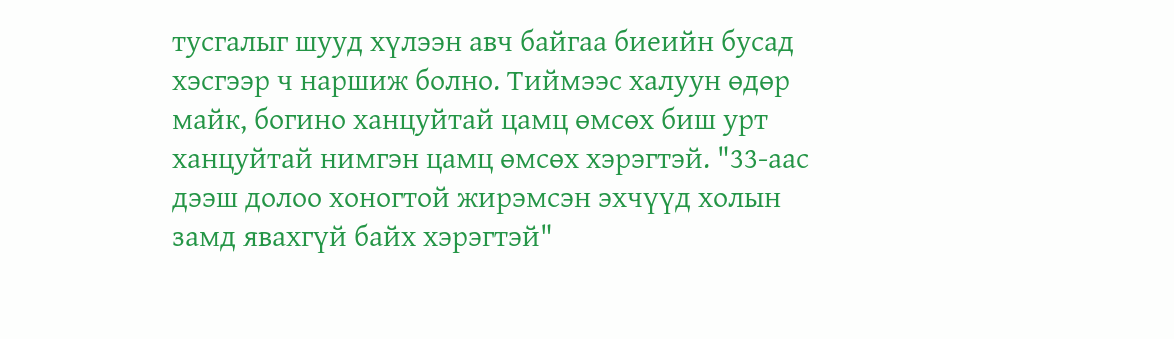тусгалыг шууд хүлээн авч байгаа биеийн бусад хэсгээр ч наршиж болно. Тиймээс халуун өдөр майк, богино ханцуйтай цамц өмсөх биш урт ханцуйтай нимгэн цамц өмсөх хэрэгтэй. "33-аас дээш долоо хоногтой жирэмсэн эхчүүд холын замд явахгүй байх хэрэгтэй"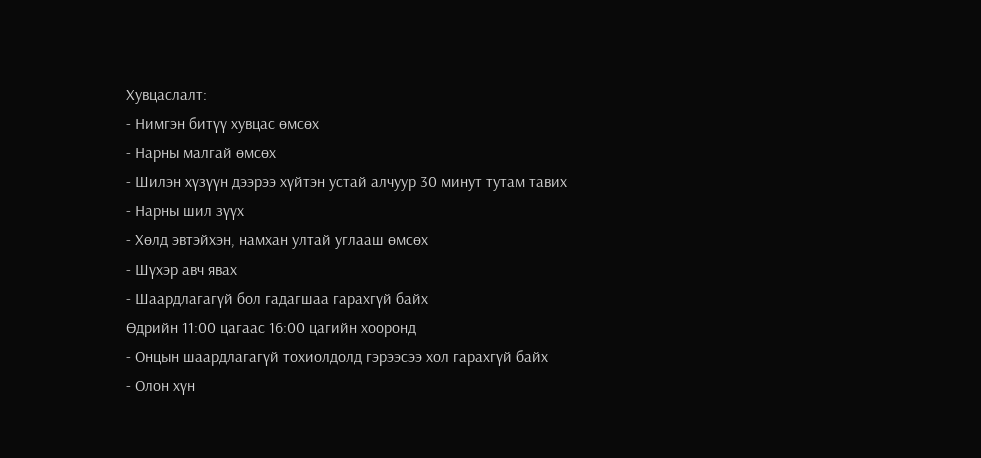Хувцаслалт:
- Нимгэн битүү хувцас өмсөх
- Нарны малгай өмсөх
- Шилэн хүзүүн дээрээ хүйтэн устай алчуур 30 минут тутам тавих
- Нарны шил зүүх
- Хөлд эвтэйхэн, намхан ултай углааш өмсөх
- Шүхэр авч явах
- Шаардлагагүй бол гадагшаа гарахгүй байх
Өдрийн 11:00 цагаас 16:00 цагийн хооронд
- Онцын шаардлагагүй тохиолдолд гэрээсээ хол гарахгүй байх
- Олон хүн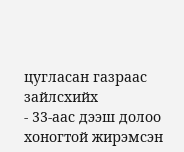цугласан газраас зайлсхийх
- 33-аас дээш долоо хоногтой жирэмсэн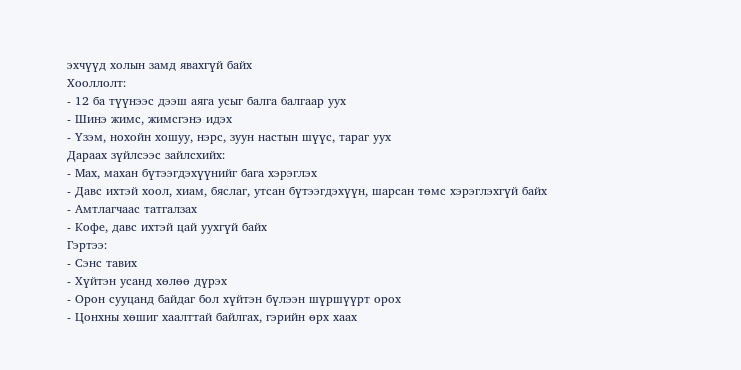эхчүүд холын замд явахгүй байх
Хооллолт:
- 12 ба түүнээс дээш аяга усыг балга балгаар уух
- Шинэ жимс, жимсгэнэ идэх
- Үзэм, нохойн хошуу, нэрс, зуун настын шүүс, тараг уух
Дараах зүйлсээс зайлсхийх:
- Мах, махан бүтээгдэхүүнийг бага хэрэглэх
- Давс ихтэй хоол, хиам, бяслаг, утсан бүтээгдэхүүн, шарсан төмс хэрэглэхгүй байх
- Амтлагчаас татгалзах
- Кофе, давс ихтэй цай уухгүй байх
Гэртээ:
- Сэнс тавих
- Хүйтэн усанд хөлөө дүрэх
- Орон сууцанд байдаг бол хүйтэн бүлээн шүршүүрт орох
- Цонхны хөшиг хаалттай байлгах, гэрийн өрх хаах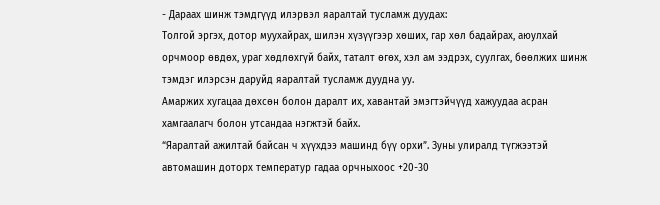- Дараах шинж тэмдгүүд илэрвэл яаралтай тусламж дуудах:
Толгой эргэх, дотор муухайрах, шилэн хүзүүгээр хөших, гар хөл бадайрах, аюулхай орчмоор өвдөх, ураг хөдлөхгүй байх, таталт өгөх, хэл ам ээдрэх, суулгах, бөөлжих шинж тэмдэг илэрсэн даруйд яаралтай тусламж дуудна уу.
Амаржих хугацаа дөхсөн болон даралт их, хавантай эмэгтэйчүүд хажуудаа асран хамгаалагч болон утсандаа нэгжтэй байх.
“Яаралтай ажилтай байсан ч хүүхдээ машинд бүү орхи”. Зуны улиралд түгжээтэй автомашин доторх температур гадаа орчныхоос +20-30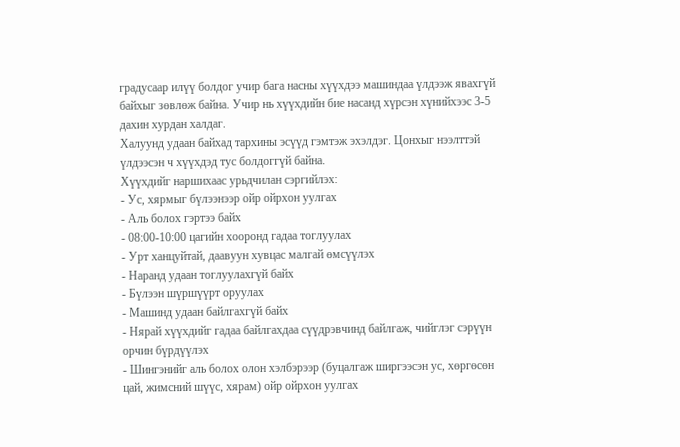градусаар илүү болдог учир бага насны хүүхдээ машиндаа үлдээж явахгүй байхыг зөвлөж байна. Учир нь хүүхдийн бие насанд хүрсэн хүнийхээс 3-5 дахин хурдан халдаг.
Халуунд удаан байхад тархины эсүүд гэмтэж эхэлдэг. Цонхыг нээлттэй үлдээсэн ч хүүхдэд тус болдоггүй байна.
Хүүхдийг наршихаас урьдчилан сэргийлэх:
- Ус, хярмыг бүлээнээр ойр ойрхон уулгах
- Аль болох гэртээ байх
- 08:00-10:00 цагийн хооронд гадаа тоглуулах
- Урт ханцуйтай, даавуун хувцас малгай өмсүүлэх
- Наранд удаан тоглуулахгүй байх
- Бүлээн шүршүүрт оруулах
- Машинд удаан байлгахгүй байх
- Нярай хүүхдийг гадаа байлгахдаа сүүдрэвчинд байлгаж, чийглэг сэрүүн орчин бүрдүүлэх
- Шингэнийг аль болох олон хэлбэрээр (буцалгаж ширгээсэн ус, хөргөсөн цай, жимсний шүүс, хярам) ойр ойрхон уулгах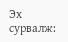Эх сурвалж: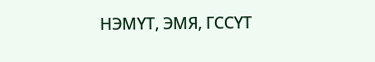НЭМҮТ, ЭМЯ, ГССҮТ